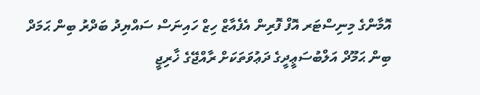އޮމާންގެ މިނިސްޓަރ އޮފް ފޮރިން އެފެއާޒް ހިޒް ހައިނަސް ސައްޔިދު ބަދްރު ބިން ޙަމަދް ބިން ޙަމޫދް އަލްބުސަޢީދީގެ ދަޢުވަތަކަށް ރާއްޖޭގެ ޚާރިޖީ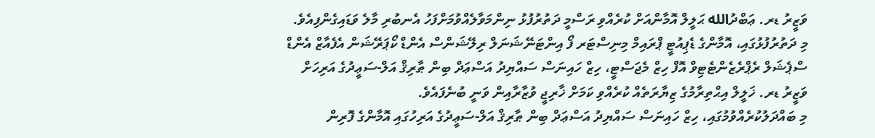ވަޒީރު ޑރ. ޢަބްދުالله ޙަލީލް އޮމާންއަށް ކުރެއްވި ރަސްމީ ދަތުރުފުޅު ނިންމަވާލެއްވުމަށްފަހު އެނބުރި މާލެ ވަޑައިގެންފިއެވެ.
މި ދަތުރުފުޅުގައި، އޮމާންގެ ޑެޕިއުޓީ ޕްރައިމް މިނިސްޓަރ ފޯ އިންޓަނޭޝަނަލް ރިލޭޝަންސް އެންޑް ކޯޕަރޭޝަން އެފެއާޒް އެންޑް ސްޕެޝަލް ރެޕްރެޒެންޓެޓިވް އޮފް ހިޒް މެޖަސްޓީ، ހިޒް ހައިނަސް ސައްޔިދު އަސްޢަދް ބިން ޠާރިޤް އަލް-ސަޢީދުގެ އަރިހަށް ވަޒީރު ޑރ. ޚަލީލް އިޙްތިރާމުގެ ޒިޔާރަތެއް ކުރެއްވި ކަމަށް ޚާރިޖީ ވުޒާރާއިން ވަނީ ބުނެފައެވެ.
މި ބައްދަލުކުރެއްވުމުގައި، ހިޒް ހައިނަސް ސައްޔިދު އަސްޢަދް ބިން ޠާރިޤް އަލް-ސަޢީދުގެ އަރިހުގައި އޮމާންގެ ފޮރިން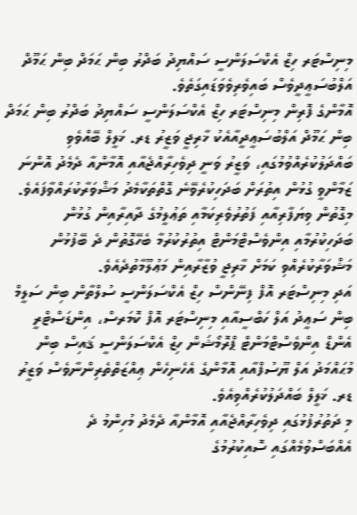މިނިސްޓަރ ހިޒް އެކްސަލަންސީ ސައްޔިދު ބަދްރު ބިން ޙަމަދް ބިން ޙަމޫދް އަލްބުސަޢީދީވެސް ބައިވެރިވެވަޑައިގަތެވެ.
އޮމާންގެ ފޮރިން މިނިސްޓަރ ހިޒް އެކްސަލަންސީ ސައްޔިދު ބަދްރު ބިން ޙަމަދް ބިން ޙަމޫދް އަލްބުސަޢީދީއާއެކު ޚާރިޖީ ވަޒީރު ޑރ. ޚަލީލް ބޭއްވެވި ބައްދަލުކުރެއްވުމުގައި، ވަޒީރު ވަނީ ދިވެހިރާއްޖެއާއި އޮމާންއާ ދެމެދު އޮންނަ ޒަމާންވީ ގުޅުން އިތުރަށް ބަދަހިކުރެވޭނެ ގޮތްތަކާމެދު މަޝްވަރާކުރައްވާފައެވެ. މިގޮތުން ވިޔަފާރިއާއި ފަތުރުވެރިކަމާއި ތަޢުލީމުގެ ދާއިރާއިން ގުޅުން ބަދަހިކުރުމާއި އިންވެސްޓްމަންޓް އިތުރުކުރުމާ ބެހޭގޮތުން ދެ ބޭފުޅުން މަޝްވަރާކުރެއްވި ކަމަށް ޚާރިޖީ ވުޒާރާއިން މަޢުލޫމާތުދެއެވެ.
އަދި މިނިސްޓަރ އޮފް ފިނޭންސް ހިޒް އެކްސަލަންސީ ސުލްތާން ބިން ސަލީމް ބިން ސަޢީދު އަލް ހަބްސީއާއި މިނިސްޓަރ އޮފް ކޮމަރސް، އިންޑަސްޓްރީ އެންޑް އިންވެސްޓްމަންޓް ޕްރޮމޯޝަން ހިޒް އެކްސަލަންސީ ޤައިސް ބިން މުޙައްމަދު އަލް ޔޫސުފްއާއި އޮމާންގެ އެހެނިހެން ޢިއްޒަތްތެރިންނާވެސް ވަޒީރު ޑރ. ޚަލީލް ބައްދަލުކުރެއްވިއެވެ.
މި ދަތުރުފުޅުގައި ދިވެހިރާއްޖެއާއި އޮމާންއާ ދެމެދު މުހިންމު ދެ އެއްބަސްވުމެއްގައި ސޮއިކުރުމުގެ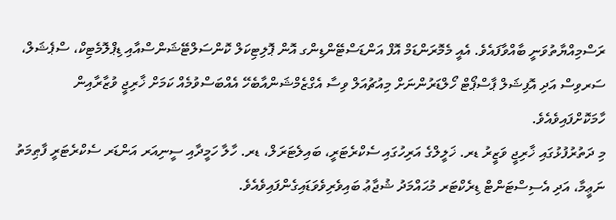ރަސްމިއްޔާތުވަނީ ބާއްވާފައެވެ. އެއީ މެމޮރަންޑަމް އޮފް އަންޑަސްޓޭންޑިންގ އޮން ޕޮލިޓިކަލް ކޮންސަލްޓޭޝަންސްއާއި ޑިޕްލޮމެޓިކް، ސްޕެޝަލް، ސަރވިސް އަދި އޮފިޝަލް ޕާސްޕޯޓް ހޯލްޑަރުންނަށް މިއުޗުއަލް ވިސާ އެގްޒެމްޝަންއާބެހޭ އެއްބަސްވުމެއް ކަމަށް ޚާރިޖީ ވުޒާރާއިން ހާމަކޮށްފައިވެއެވެ.
މި ދަތުރުފުޅުގައި ޚާރިޖީ ވަޒީރު ޑރ. ޚަލީލްގެ އަރިހުގައި ސެކްރެޓަރީ، ބައިލެޓަރަލް، ޑރ. ހާލާ ހަމީދާއި ސީނިއަރ އަންޑަރ ސެކްރެޓަރީ ފާޠިމަތު ނަޢީމާ، އަދި އެސިސްޓަންޓް ޑިރެކްޓަރ މުޙައްމަދު ޝުޖާޢު ބައިވެރިވެވަޑައިގެންފައިވެއެވެ.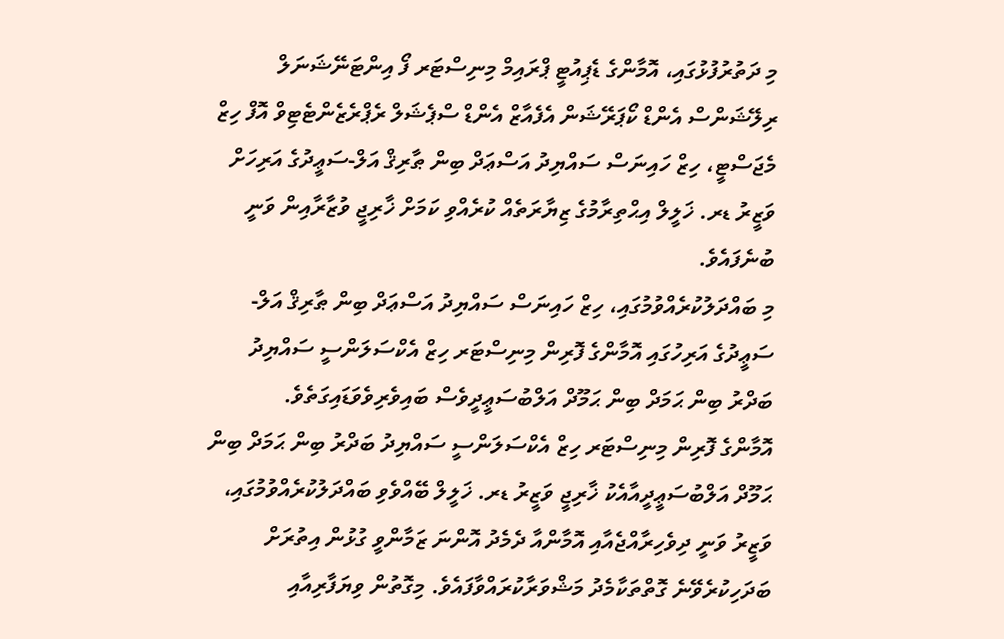މި ދަތުރުފުޅުގައި، އޮމާންގެ ޑެޕިއުޓީ ޕްރައިމް މިނިސްޓަރ ފޯ އިންޓަނޭޝަނަލް ރިލޭޝަންސް އެންޑް ކޯޕަރޭޝަން އެފެއާޒް އެންޑް ސްޕެޝަލް ރެޕްރެޒެންޓެޓިވް އޮފް ހިޒް މެޖަސްޓީ، ހިޒް ހައިނަސް ސައްޔިދު އަސްޢަދް ބިން ޠާރިޤް އަލް-ސަޢީދުގެ އަރިހަށް ވަޒީރު ޑރ. ޚަލީލް އިޙްތިރާމުގެ ޒިޔާރަތެއް ކުރެއްވި ކަމަށް ޚާރިޖީ ވުޒާރާއިން ވަނީ ބުނެފައެވެ.
މި ބައްދަލުކުރެއްވުމުގައި، ހިޒް ހައިނަސް ސައްޔިދު އަސްޢަދް ބިން ޠާރިޤް އަލް-ސަޢީދުގެ އަރިހުގައި އޮމާންގެ ފޮރިން މިނިސްޓަރ ހިޒް އެކްސަލަންސީ ސައްޔިދު ބަދްރު ބިން ޙަމަދް ބިން ޙަމޫދް އަލްބުސަޢީދީވެސް ބައިވެރިވެވަޑައިގަތެވެ.
އޮމާންގެ ފޮރިން މިނިސްޓަރ ހިޒް އެކްސަލަންސީ ސައްޔިދު ބަދްރު ބިން ޙަމަދް ބިން ޙަމޫދް އަލްބުސަޢީދީއާއެކު ޚާރިޖީ ވަޒީރު ޑރ. ޚަލީލް ބޭއްވެވި ބައްދަލުކުރެއްވުމުގައި، ވަޒީރު ވަނީ ދިވެހިރާއްޖެއާއި އޮމާންއާ ދެމެދު އޮންނަ ޒަމާންވީ ގުޅުން އިތުރަށް ބަދަހިކުރެވޭނެ ގޮތްތަކާމެދު މަޝްވަރާކުރައްވާފައެވެ. މިގޮތުން ވިޔަފާރިއާއި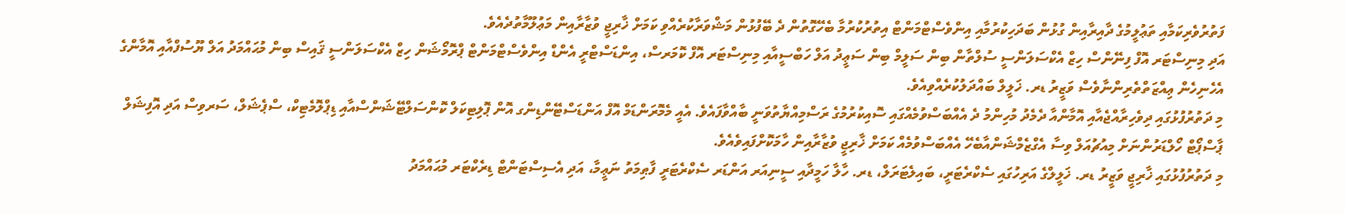ފަތުރުވެރިކަމާއި ތަޢުލީމުގެ ދާއިރާއިން ގުޅުން ބަދަހިކުރުމާއި އިންވެސްޓްމަންޓް އިތުރުކުރުމާ ބެހޭގޮތުން ދެ ބޭފުޅުން މަޝްވަރާކުރެއްވި ކަމަށް ޚާރިޖީ ވުޒާރާއިން މަޢުލޫމާތުދެއެވެ.
އަދި މިނިސްޓަރ އޮފް ފިނޭންސް ހިޒް އެކްސަލަންސީ ސުލްތާން ބިން ސަލީމް ބިން ސަޢީދު އަލް ހަބްސީއާއި މިނިސްޓަރ އޮފް ކޮމަރސް، އިންޑަސްޓްރީ އެންޑް އިންވެސްޓްމަންޓް ޕްރޮމޯޝަން ހިޒް އެކްސަލަންސީ ޤައިސް ބިން މުޙައްމަދު އަލް ޔޫސުފްއާއި އޮމާންގެ އެހެނިހެން ޢިއްޒަތްތެރިންނާވެސް ވަޒީރު ޑރ. ޚަލީލް ބައްދަލުކުރެއްވިއެވެ.
މި ދަތުރުފުޅުގައި ދިވެހިރާއްޖެއާއި އޮމާންއާ ދެމެދު މުހިންމު ދެ އެއްބަސްވުމެއްގައި ސޮއިކުރުމުގެ ރަސްމިއްޔާތުވަނީ ބާއްވާފައެވެ. އެއީ މެމޮރަންޑަމް އޮފް އަންޑަސްޓޭންޑިންގ އޮން ޕޮލިޓިކަލް ކޮންސަލްޓޭޝަންސްއާއި ޑިޕްލޮމެޓިކް، ސްޕެޝަލް، ސަރވިސް އަދި އޮފިޝަލް ޕާސްޕޯޓް ހޯލްޑަރުންނަށް މިއުޗުއަލް ވިސާ އެގްޒެމްޝަންއާބެހޭ އެއްބަސްވުމެއް ކަމަށް ޚާރިޖީ ވުޒާރާއިން ހާމަކޮށްފައިވެއެވެ.
މި ދަތުރުފުޅުގައި ޚާރިޖީ ވަޒީރު ޑރ. ޚަލީލްގެ އަރިހުގައި ސެކްރެޓަރީ، ބައިލެޓަރަލް، ޑރ. ހާލާ ހަމީދާއި ސީނިއަރ އަންޑަރ ސެކްރެޓަރީ ފާޠިމަތު ނަޢީމާ، އަދި އެސިސްޓަންޓް ޑިރެކްޓަރ މުޙައްމަދު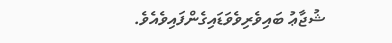ޝުޖާޢު ބައިވެރިވެވަޑައިގެންފައިވެއެވެ.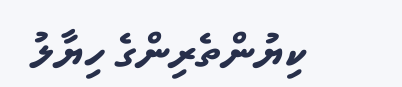ކިޔުންތެރިންގެ ހިޔާލު